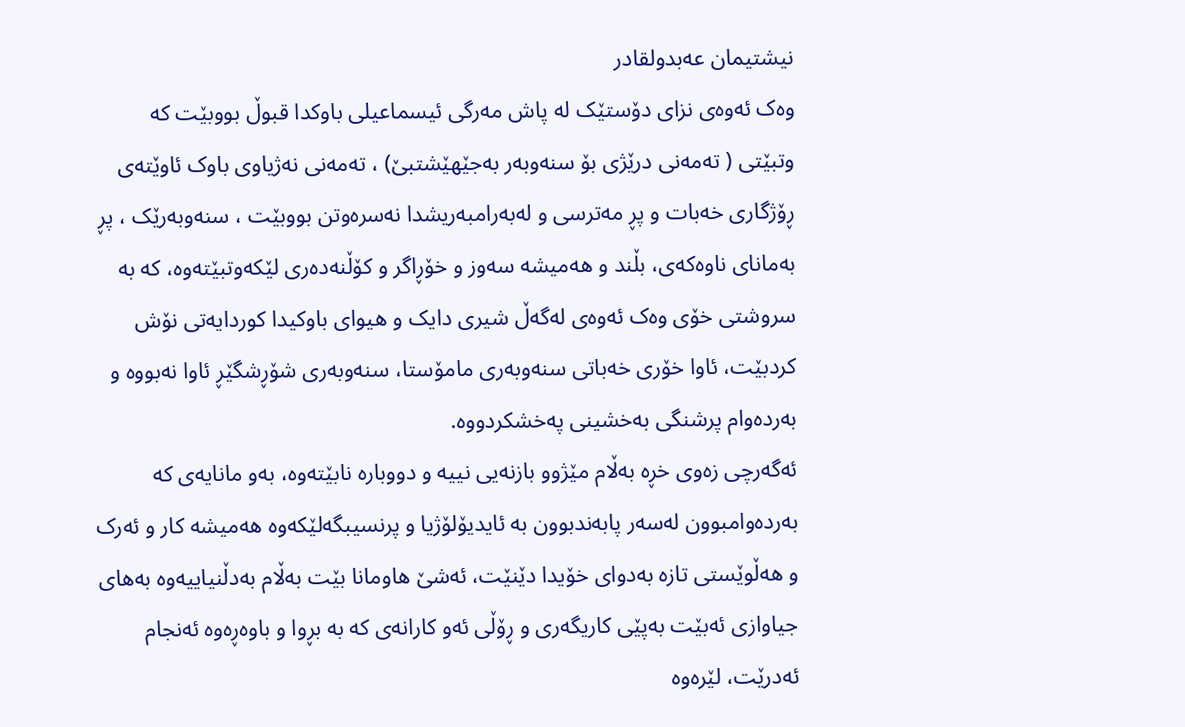نیشتیمان عەبدولقادر
وەک ئەوەی نزای دۆستێک لە پاش مەرگی ئیسماعیلی باوکدا قبوڵ بووبێت کە وتبێتی ( تەمەنی درێژی بۆ سنەوبەر بەجێھێشتبێ) ، تەمەنی نەژیاوی باوک ئاوێتەی ڕۆژگاری خەبات و پڕ مەترسی و لەبەرامبەریشدا نەسرەوتن بووبێت ، سنەوبەرێک ، پڕ بەمانای ناوەکەی، بڵند و ھەمیشە سەوز و خۆڕاگر و کۆڵنەدەری لێکەوتبێتەوە، کە بە سروشتی خۆی وەک ئەوەی لەگەڵ شیری دایک و ھیوای باوکیدا کوردایەتی نۆش کردبێت، ئاوا خۆری خەباتی سنەوبەری مامۆستا، سنەوبەری شۆڕشگێڕ ئاوا نەبووە و بەردەوام پرشنگی بەخشینی پەخشکردووە.
ئەگەرچی زەوی خڕە بەڵام مێژوو بازنەیی نییە و دووبارە نابێتەوە، بەو مانایەی کە بەردەوامبوون لەسەر پابەندبوون بە ئایدیۆلۆژیا و پرنسیبگەلێکەوە ھەمیشە کار و ئەرک و ھەڵوێستی تازە بەدوای خۆیدا دێنێت، ئەشێ ھاومانا بێت بەڵام بەدڵنیاییەوە بەھای جیاوازی ئەبێت بەپێی کاریگەری و ڕۆڵی ئەو کارانەی کە بە بڕوا و باوەڕەوە ئەنجام ئەدرێت، لێرەوە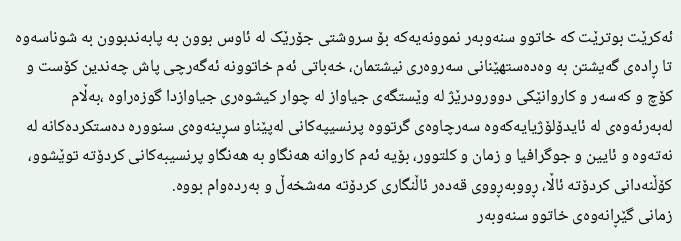ئەکرێت بوترێت کە خاتوو سنەوبەر نموونەیەکە بۆ سروشتی جۆرێک لە ئاوس بوون بە پابەندبوون بە شوناسەوە تا ڕادەی گەیشتن بە وەدەستھێنانی سەروەری نیشتمان، خەباتی ئەم خاتوونە ئەگەرچی پاش چەندین کۆست و کۆچ و کەسەر و کاروانێکی دوورودرێژ لە وێستگەی جیاواز لە چوار کیشوەری جیاوازدا گوزەراوە ،بەڵام لەبەرئەوەی لە ئایدۆلۆژیایەکەوە سەرچاوەی گرتووە پرنسیپەکانی لەپێناو سڕینەوەی سنوورە دەستکردەکانە لە نەتەوە و ئایین و جوگرافیا و زمان و کلتوور، بۆیە ئەم کاروانە ھەنگاو بە ھەنگاو پرنسیبەکانی کردۆتە توێشوو، کۆڵنەدانی کردۆتە ئاڵا، ڕووبەڕووی قەدەر ئاڵنگاری کردۆتە مەشخەڵ و بەردەوام بووە.
زمانی گێڕانەوەی خاتوو سنەوبەر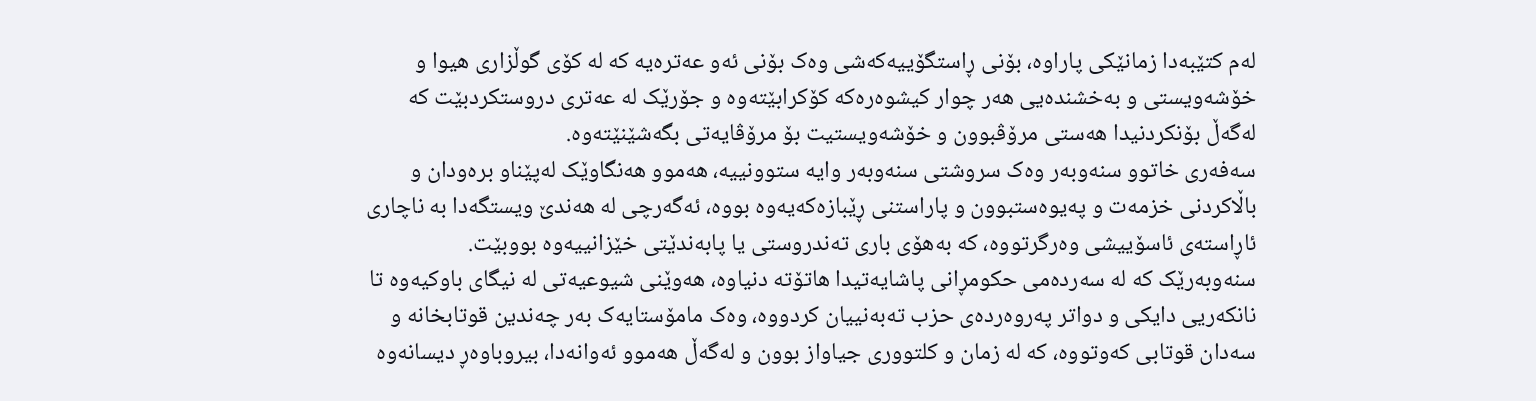لەم کتێبەدا زمانێکی پاراوە، بۆنی ڕاستگۆییەکەشی وەک بۆنی ئەو عەترەیە کە لە کۆی گوڵزاری ھیوا و خۆشەویستی و بەخشندەیی ھەر چوار کیشوەرەکە کۆکرابێتەوە و جۆرێک لە عەتری دروستکردبێت کە لەگەڵ بۆنکردنیدا ھەستی مرۆڤبوون و خۆشەویستیت بۆ مرۆڤایەتی بگەشێنێتەوە.
سەفەری خاتوو سنەوبەر وەک سروشتی سنەوبەر وایە ستوونییە، ھەموو ھەنگاوێک لەپێناو برەودان و باڵاکردنی خزمەت و پەیوەستبوون و پاراستنی ڕێبازەکەیەوە بووە، ئەگەرچی لە ھەندێ ویستگەدا بە ناچاری ئاڕاستەی ئاسۆییشی وەرگرتووە، کە بەھۆی باری تەندروستی یا پابەندێتی خێزانییەوە بووبێت.
سنەوبەرێک کە لە سەردەمی حکومڕانی پاشایەتیدا ھاتۆتە دنیاوە، ھەوێنی شیوعیەتی لە نیگای باوکیەوە تا نانکەریی دایکی و دواتر پەروەردەی حزب تەبەنییان کردووە، وەک مامۆستایەک بەر چەندین قوتابخانە و سەدان قوتابی کەوتووە، کە لە زمان و کلتووری جیاواز بوون و لەگەڵ ھەموو ئەوانەدا، بیروباوەڕ دیسانەوە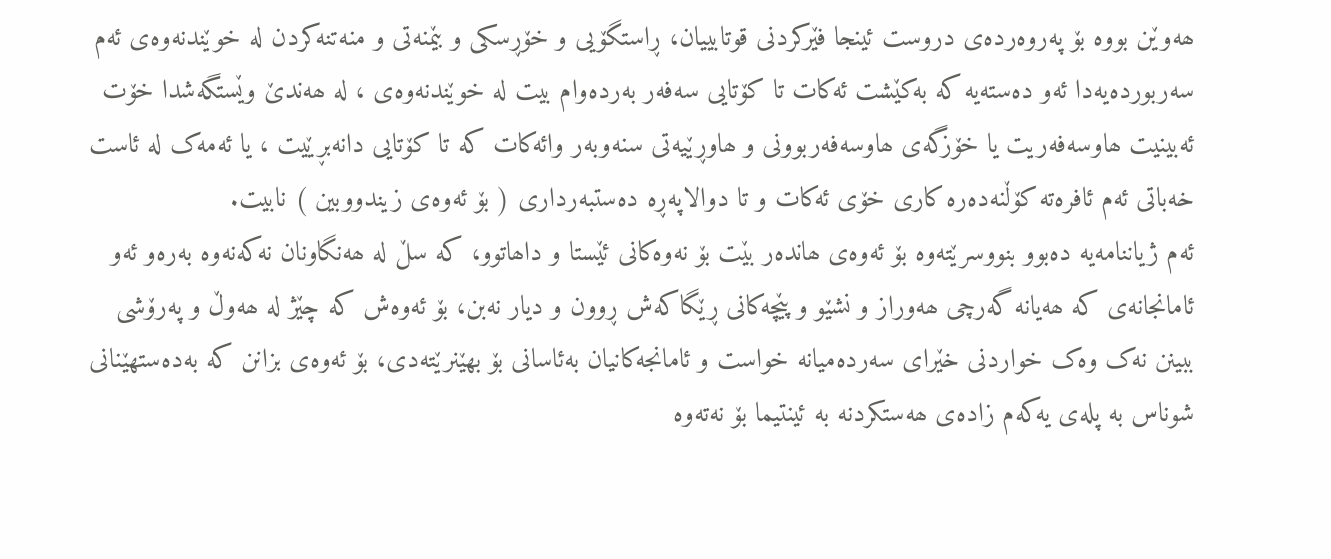ھەوێن بووە بۆ پەروەردەی دروست ئینجا فێرکردنی قوتابییان، ڕاستگۆیی و خۆڕسکی و بێمنەتی و منەتنەکردن لە خوێندنەوەی ئەم سەربوردەیەدا ئەو دەستەیە کە بەکێشت ئەکات تا کۆتایی سەفەر بەردەوام بیت لە خوێندنەوەی ، لە ھەندێ وێستگەشدا خۆت ئەبینیت ھاوسەفەریت یا خۆزگەی ھاوسەفەربوونی و ھاوڕێیەتی سنەوبەر وائەکات کە تا کۆتایی دانەبڕێیت ، یا ئەمەک لە ئاست خەباتی ئەم ئافرەتە کۆڵنەدەرە کاری خۆی ئەکات و تا دوالاپەڕە دەستبەرداری ( بۆ ئەوەی زیندووبین ) نابیت.
ئەم ژیاننامەیە دەبوو بنووسرێتەوە بۆ ئەوەی ھاندەر بێت بۆ نەوەکانی ئێستا و داھاتوو، کە سڵ لە ھەنگاونان نەکەنەوە بەرەو ئەو ئامانجانەی کە ھەیانە گەرچی ھەوراز و نشێو و پێچەکانی ڕێگاکەش ڕوون و دیار نەبن، بۆ ئەوەش کە چێژ لە ھەوڵ و پەرۆشی ببینن نەک وەک خواردنی خێرای سەردەمیانە خواست و ئامانجەکانیان بەئاسانی بۆ بھێنرێتەدی، بۆ ئەوەی بزانن کە بەدەستھێنانی شوناس بە پلەی یەکەم زادەی ھەستکردنە بە ئینتیما بۆ نەتەوە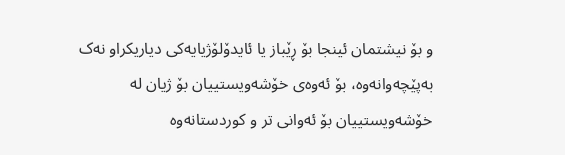و بۆ نیشتمان ئینجا بۆ ڕێباز یا ئایدۆلۆژیایەکی دیاریکراو نەک بەپێچەوانەوە، بۆ ئەوەی خۆشەویستییان بۆ ژیان لە خۆشەویستییان بۆ ئەوانی تر و کوردستانەوە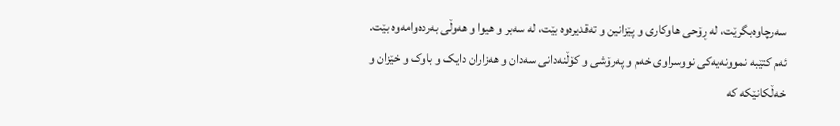سەرچاوەبگرێت، لە ڕۆحی ھاوکاری و پێزانین و تەقدیرەوە بێت، لە سەبر و ھیوا و ھەوڵی بەردەوامەوە بێت.
ئەم کتێبە نموونەیەکی نووسراوی خەم و پەرۆشی و کۆڵنەدانی سەدان و ھەزاران دایک و باوک و خێزان و خەڵکانێکە کە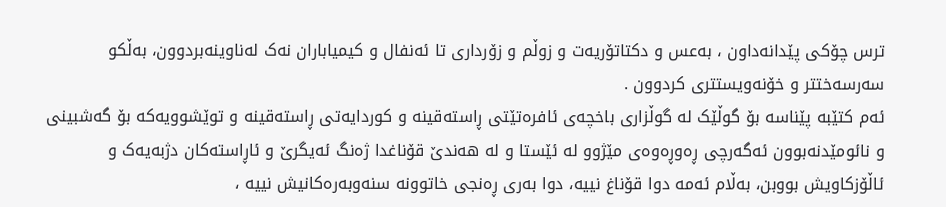ترس چۆکی پێدانەداون ، بەعس و دکتاتۆریەت و زوڵم و زۆرداری تا ئەنفال و کیمیاباران نەک لەناوینەبردوون، بەڵکو سەرسەختتر و خۆنەویستتری کردوون .
ئەم کتێبە پێناسە بۆ گوڵێک لە گوڵزاری باخچەی ئافرەتێتی ڕاستەقینە و کوردایەتی ڕاستەقینە و توێشوویەکە بۆ گەشبینی و نائومێدنەبوون ئەگەرچی ڕەوڕەوەی مێژوو لە ئێستا و لە ھەندێ قۆناغدا ژەنگ ئەیگرێ و ئاڕاستەکان دژبەیەک و ئاڵۆزکاویش بووبن، بەڵام ئەمە دوا قۆناغ نییە، دوا بەری ڕەنجی خاتوونە سنەوبەرەکانیش نییە ،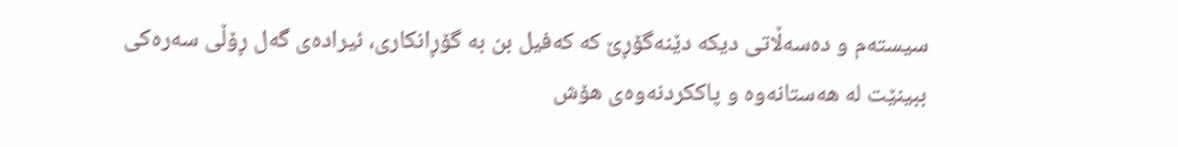سیستەم و دەسەڵاتی دیکە دێنەگۆڕێ کە کەفیل بن بە گۆڕانکاری، ئیرادەی گەل ڕۆڵی سەرەکی ببینێت لە ھەستانەوە و پاککردنەوەی ھۆش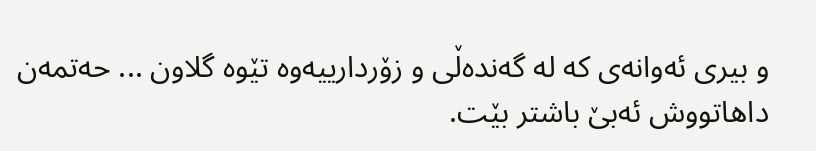و بیری ئەوانەی کە لە گەندەڵی و زۆردارییەوە تێوە گلاون ... حەتمەن داھاتووش ئەبێ باشتر بێت.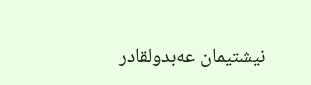نیشتیمان عەبدولقادر